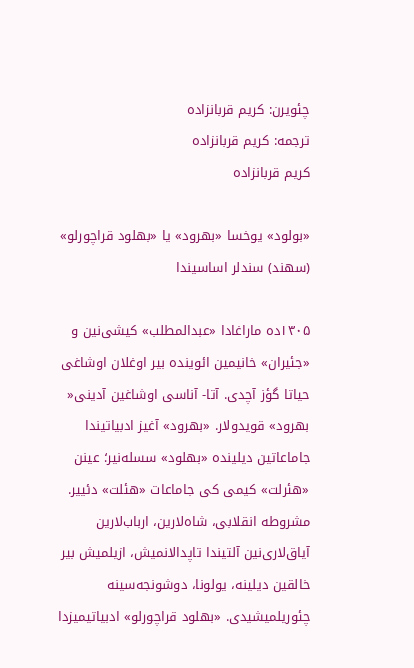چئویرن: کریم قربانزاده
ترجمه: کریم قربانزاده
کریم قربانزاده

«بولود» یوخسا «بهرود» یا «بهلود قراچورلو» (سهند) سندلر اساسیندا

۱۳۰۵ده ماراغادا «عبدالمطلب» کیشی‌نین و «جئیران» خانیمین ائوینده بیر اوغلان اوشاغی حیاتا گؤز آچدی. آتا- آناسی اوشاغین آدینی« بهرود» قویدولار. «بهرود» آغیز ادبیاتیندا جاماعاتین دیلینده «بهلود» سسله‌نیر؛ عینن «هئرلت» کیمی کی جاماعات «هئلت» دئییر.
مشروطه انقلابی، شاه‌لارین، ارباب‌لارین آیاق‌لاری‌نین آلتیندا تاپدالانمیش، ازیلمیش بیر خالقین دیلینه، یولونا، دوشونجه‌سینه چئوریلمیشیدی. «بهلود قراچورلو» ادبیاتیمیزدا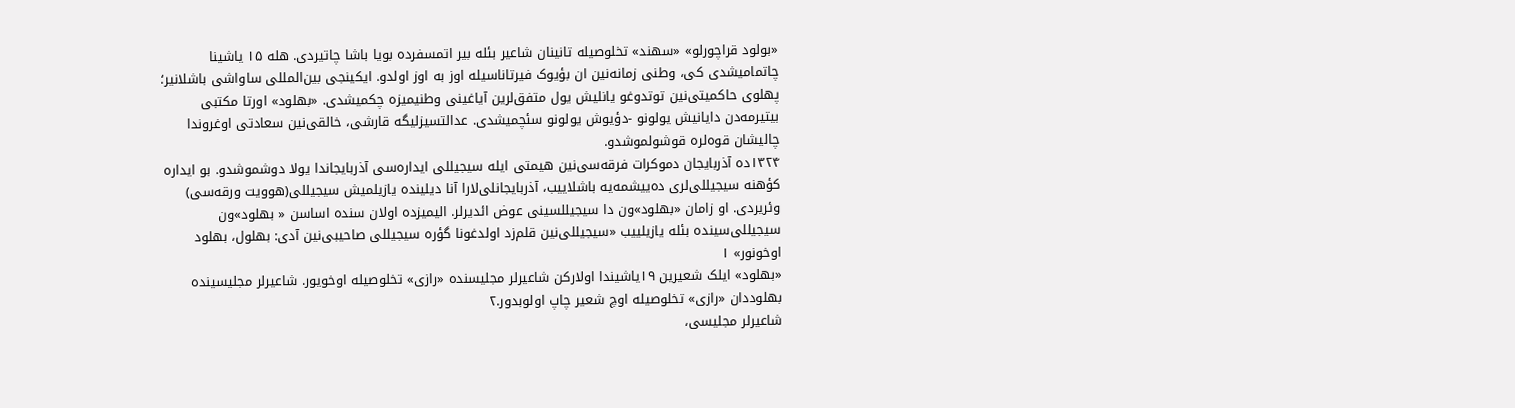«بولود قراچورلو» «سهند» تخلوصیله تانینان شاعیر بئله بیر اتمسفرده بویا باشا چاتیردی. هله ۱۵ یاشینا چاتمامیشدی کی، وطنی زمانه‌نین ان بؤیوک فیرتاناسیله اوز به اوز اولدو. ایکینجی بین‌المللی ساواشی باشلانیر؛ پهلوی حاکمیتی‌نین توتدوغو یانلیش یول متفق‌لرین آیاغینی وطنیمیزه چکمیشدی. «بهلود» اورتا مکتبی بیتیرمه‌دن دایانیش یولونو -دؤیوش یولونو سئچمیشدی. عدالتسیزلیگه قارشی، خالقی‌نین سعادتی اوغروندا چالیشان قوه‌لره قوشولموشدو.
۱۳۲۴ده آذربایجان دموکرات فرقه‌سی‌نین هیمتی ایله سیجیللی ایداره‌سی آذربایجاندا یولا دوشموشدو. بو ایداره کؤهنه سیجیللی‌لری ده‌ییشمه‌یه باشلاییب، آذربایجانلی‌لارا آنا دیلینده یازیلمیش سیجیللی(هوویت ورقه‌سی) وئریردی. او زامان «بهلود»ون دا سیجیللسینی عوض ائدیرلر. الیمیزده اولان سنده اساسن « بهلود»ون سیجیللی‌سینده بئله یازیلییب «سیجیللی‌نین قلم‌زد اولدغونا گؤره سیجیللی صاحیبی‌نین آدی: بهلول، بهلود اوخونور» ۱
«بهلود» ایلک شعیرین ۱۹یاشیندا اولارکن شاعیرلر مجلیسنده «رازی» تخلوصیله اوخویور. شاعیرلر مجلیسینده بهلوددان «رازی» تخلوصیله اوچ شعیر چاپ اولوبدور.۲
شاعیرلر مجلیسی،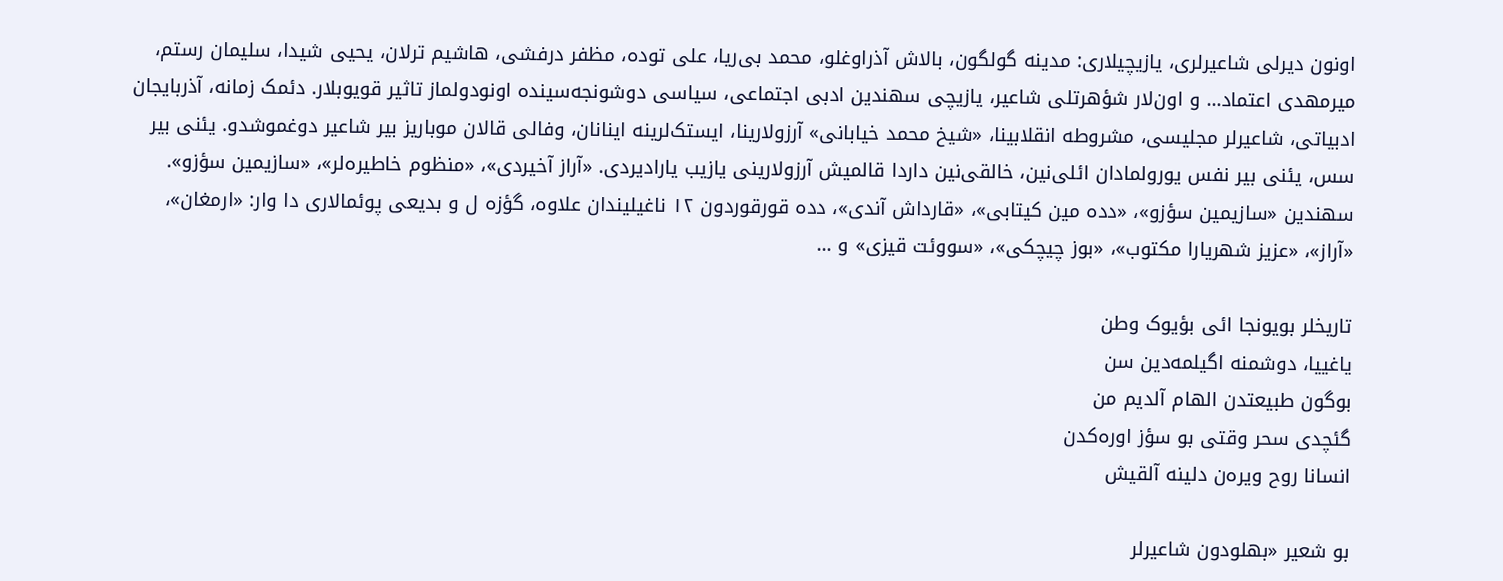اونون دیرلی شاعیرلری، یازیچیلاری: مدینه گولگون، بالاش آذراوغلو، محمد بی‌ریا، علی توده، مظفر درفشی، هاشیم ترلان، یحیی شیدا، سلیمان رستم، میرمهدی اعتماد… و اون‌لار شؤهرتلی شاعیر، یازیچی سهندین ادبی اجتماعی، سیاسی دوشونجه‌سینده اونودولماز تاثیر قویوبلار. دئمک زمانه، آذربایجان ادبیاتی، شاعیرلر مجلیسی، مشروطه انقلابینا، «شیخ محمد خیابانی» آرزولارینا، ایستک‌لرینه اینانان، وفالی قالان موباریز بیر شاعیر دوغموشدو. یئنی بیر سس، یئنی بیر نفس یورولمادان ائلی‌نین، خالقی‌نین داردا قالمیش آرزولارینی یازیب یارادیردی. «آراز آخیردی»، «منظوم خاطیره‌لر»، «سازیمین سؤزو». سهندین «سازیمین سؤزو»، «دده مین کیتابی»، «قارداش آندی»، دده قورقوردون ۱۲ ناغیلیندان علاوه، گؤزه ل و بدیعی پوئمالاری دا وار: «ارمغان»، «آراز»، «عزیز شهریارا مکتوب»، «بوز چیچکی»، «سووئت قیزی» و …

تاریخلر بویونجا ائی بؤیوک وطن
یاغییا، دوشمنه اگیلمه‌دین سن
بوگون طبیعتدن الهام آلدیم من
گئچدی سحر وقتی بو سؤز اوره‌کدن
انسانا روح ویره‌ن دلینه آلقیش

بو شعیر «بهلودون شاعیرلر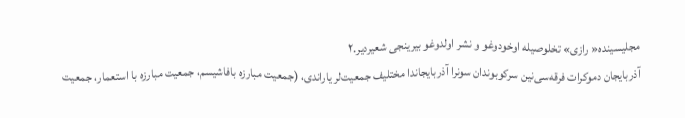مجلیسینده« رازی» تخلوصیله اوخودوغو و نشر اولدوغو بیرینجی شعیردیر.۲
آذربایجان دموکرات فرقه‌سی‌نین سرکوبوندان سونرا آذربایجاندا مختلیف جمعیت‌لر یاراندی، (جمعیت مبارزه بافاشیسم، جمعیت مبارزه با استعمار، جمعیت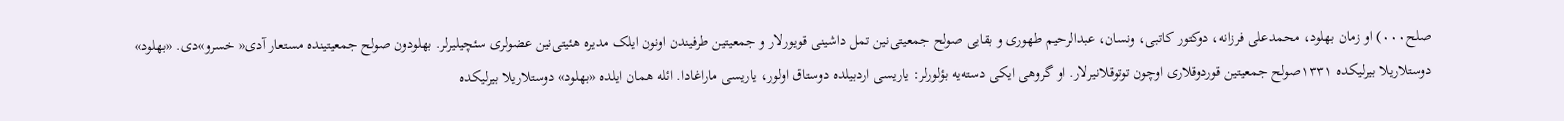صلح۰۰۰) او زمان بهلود، محمدعلی فرزانه، دوکتور کاتبی، ونسان، عبدالرحیم طهوری و بقایی صولح جمعیتی‌نین تمل داشینی قویورلار و جمعیتین طرفیندن اونون ایلک مدیره هئیتی‌نین عضولری‌ سئچیلیرلر. بهلودون صولح جمعیتینده مستعار آدی« خسرو»دی. «بهلود» دوستلاریلا بیرلیکده ۱۳۳۱صولح جمعیتین قوردوقلاری اوچون توتوقلانیرلار. او گروهی ایکی دسته‌یه بؤلورلر: یاریسی اردبیلده دوستاق اولور، یاریسی ماراغادا. ائله همان ایلده «بهلود» دوستلاریلا بیرلیکده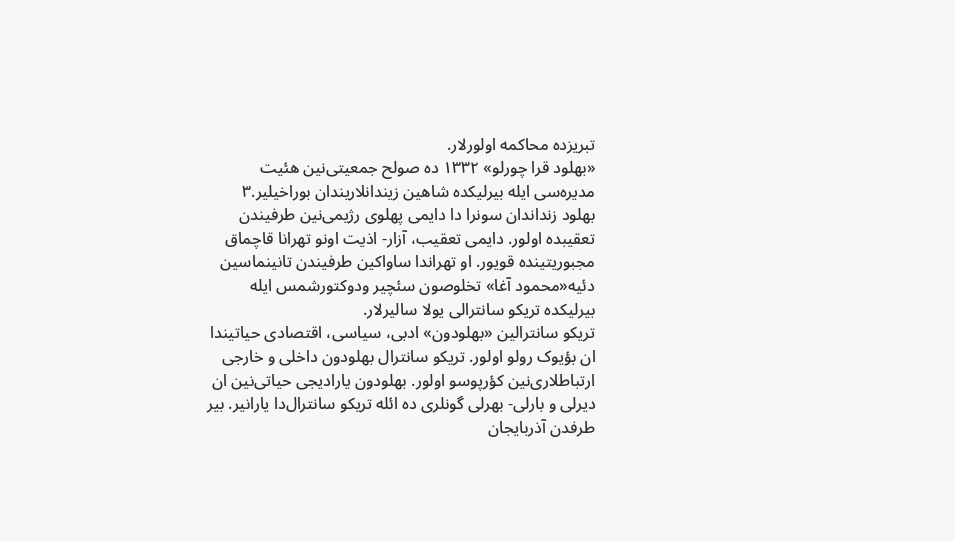تبریزده محاکمه اولورلار.
«بهلود قرا چورلو» ۱۳۳۲ ده صولح جمعیتی‌نین هئیت مدیره‌سی ایله بیرلیکده شاهین زیندانلاریندان بوراخیلیر.۳
بهلود زنداندان سونرا دا دایمی پهلوی رژیمی‌نین طرفیندن تعقیبده اولور. دایمی تعقیب، آزار- اذیت اونو تهرانا قاچماق مجبوریتینده قویور. او تهراندا ساواکین طرفیندن تانینماسین دئیه«محمود آغا» تخلوصون سئچیر ودوکتورشمس ایله بیرلیکده تریکو سانترالی یولا سالیرلار.
تریکو سانترالین «بهلودون» ادبی، سیاسی، اقتصادی حیاتیندا ان بؤیوک رولو اولور. تریکو سانترال بهلودون داخلی و خارجی ارتباطلاری‌نین کؤرپوسو اولور. بهلودون یارادیجی حیاتی‌نین ان دیرلی و بارلی- بهرلی گونلری ده ائله تریکو سانترال‌دا یارانیر. بیر طرفدن آذربایجان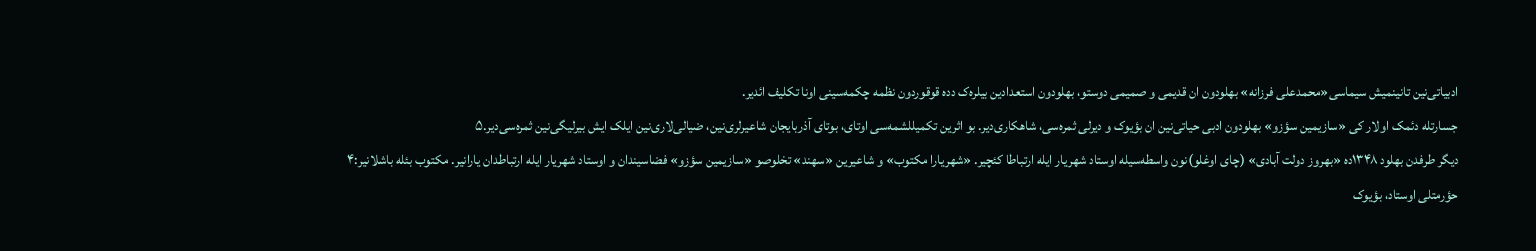ادبیاتی‌نین تانینمیش سیماسی«محمدعلی فرزانه» بهلودون ان قدیمی و صمیمی دوستو، بهلودون استعدادین بیلره‌ک دده قوقوردون نظمه چکمه‌سینی اونا تکلیف ائدیر.
جسارتله دئمک اولار کی «سازیمین سؤزو» بهلودون ادبی حیاتی‌نین ان بؤیوک و دیرلی ثمره‌سی، شاهکاری‌دیر. بو اثرین تکمیللشمه‌سی اوتای، بوتای آذربایجان شاعیرلری‌نین، ضیالی‌لاری‌نین ایلک ایش بیرلیگی‌نین ثمره‌سی‌دیر.۵
دیگر طرفدن بهلود ۱۳۴۸ده «بهروز دولت آبادی» (چای اوغلو)نون واسطه‌سیله اوستاد شهریار ایله ارتباطا کئچیر. «شهریارا مکتوب» و شاعیرین «سهند» تخلوصو «سازیمین سؤزو» فضاسیندان و اوستاد شهریار ایله ارتباطدان یارانیر. مکتوب بئله باشلانیر:۴
حؤرمتلی اوستاد، بؤیوک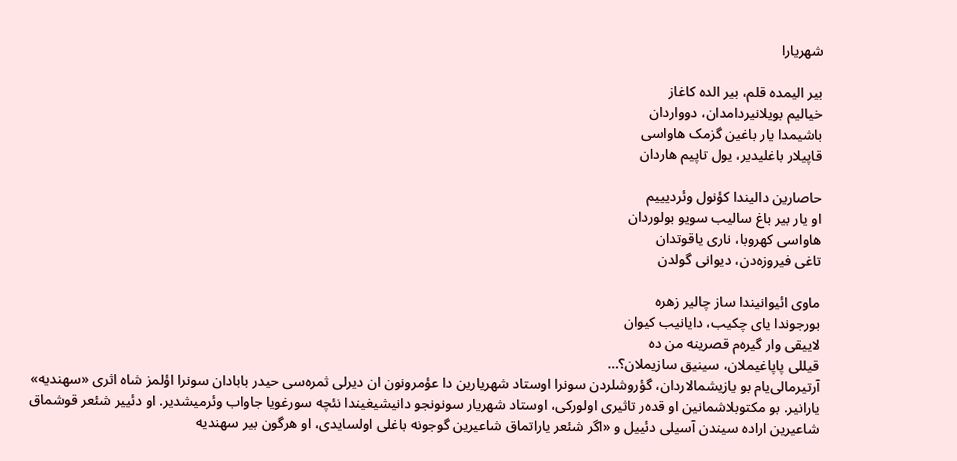شهریارا

بیر الیمده قلم، بیر الده کاغاز
خیالیم بویلانیردامدان، دوواردان
باشیمدا یار باغین گزمک هاواسی
قاپیلار باغلیدیر، یول تاپیم هاردان

حاصارین دالیندا کؤنول وئردیییم
او یار بیر باغ سالیب سویو بولوردان
هاواسی کهروبا، ناری یاقوتدان
تاغی فیروزه‌دن، دیوانی گولدن

ماوی ائیوانیندا ساز چالیر زهره
بورجوندا یای چکیب، دایانیب کیوان
لاییقی وار گیره‌م قصرینه من ده
قیللی پاپاغیملان، سینیق سازیملان؟…
آرتیرمالی‌یام بو یازیشمالاردان، گؤروشلردن سونرا اوستاد شهریارین دا عؤمرونون ان دیرلی ثمره‌سی حیدر بابادان سونرا اؤلمز شاه اثری «سهندیه» یارانیر. بو مکتوبلاشمانین او قده‌ر تاثیری اولورکی، اوستاد شهریار سونونجو دانیشیغیندا نئچه سورغویا جاواب وئرمیشدیر. او دئییر شئعر قوشماق شاعیرین اراده سیندن آسیلی دئییل و «اگر شئعر یاراتماق شاعیرین گوجونه باغلی اولسایدی، او هرگون بیر سهندیه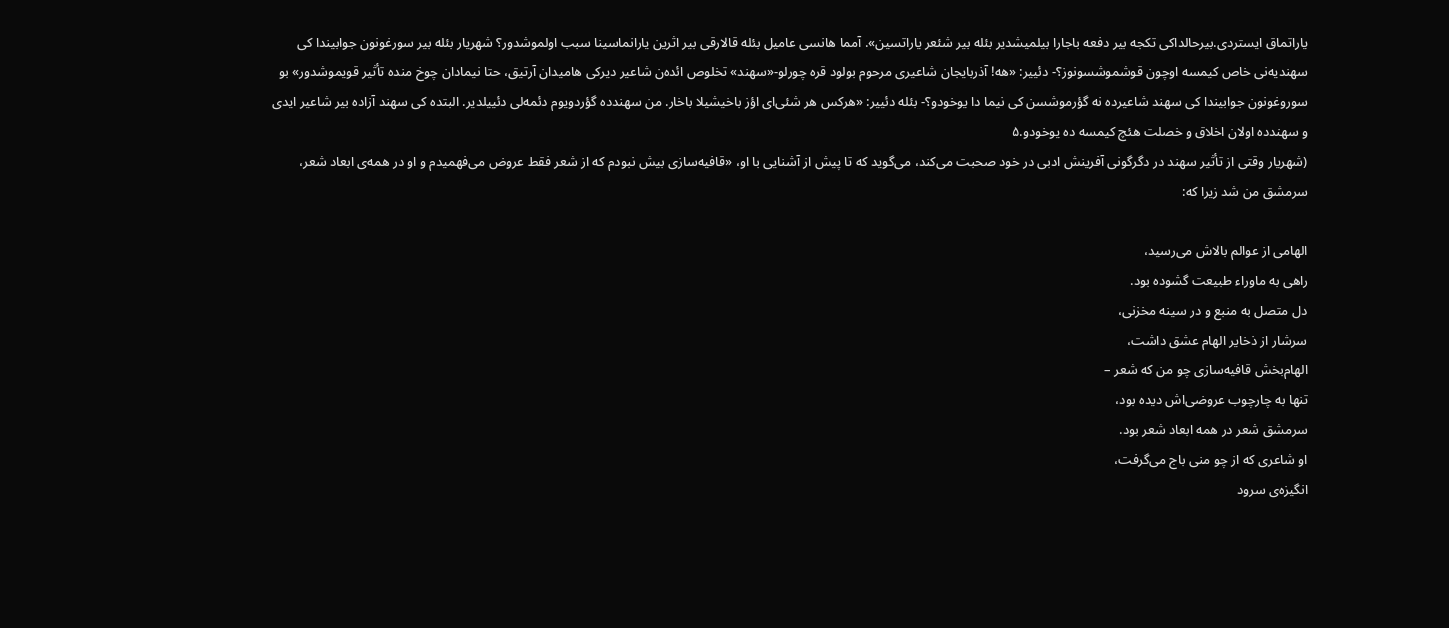یاراتماق ایستردی.بیرحالداکی تکجه بیر دفعه باجارا بیلمیشدیر بئله بیر شئعر یاراتسین». آمما هانسی عامیل بئله قالارقی بیر اثرین یارانماسینا سبب اولموشدور؟ شهریار بئله بیر سورغونون جوابیندا کی سهندیه‌نی خاص کیمسه اوچون قوشموشسونوز؟- دئییر: «هه! آذربایجان شاعیری مرحوم بولود قره چورلو-«سهند» تخلوص ائده‌ن شاعیر دیرکی هامیدان آرتیق، حتا نیمادان چوخ منده تأثیر قویموشدور» بو سوروغونون جوابیندا کی سهند شاعیرده نه گؤرموشسن کی نیما دا یوخودو؟- بئله دئییر: «هرکس هر شئی‌ای اؤز باخیشیلا باخار. من سهندده گؤردویوم دئمه‌لی دئییلدیر. البتده کی سهند آزاده بیر شاعیر ایدی و سهندده اولان اخلاق و خصلت هئچ کیمسه ده یوخودو.۵
(شهریار وقتی از تأثیر سهند در دگرگونی آفرینش ادبی در خود صحبت می‌کند، می‌گوید که تا پیش از آشنایی با او، «قافیه‌سازی بیش نبودم که از شعر فقط عروض می‌فهمیدم و او در همه‌ی ابعاد شعر، سرمشق من شد زیرا که:

الهامی از عوالم بالاش می‌رسید،
راهی به ماوراء طبیعت گشوده بود.
دل متصل به منبع و در سینه مخزنی،
سرشار از ذخایر الهام عشق داشت،
الهام‌بخش قافیه‌سازی چو من که شعر –
تنها به چارچوب عروضی‌اش دیده بود،
سرمشق شعر در همه ابعاد شعر بود.
او شاعری که از چو منی باج می‌گرفت،
انگیزه‌ی سرود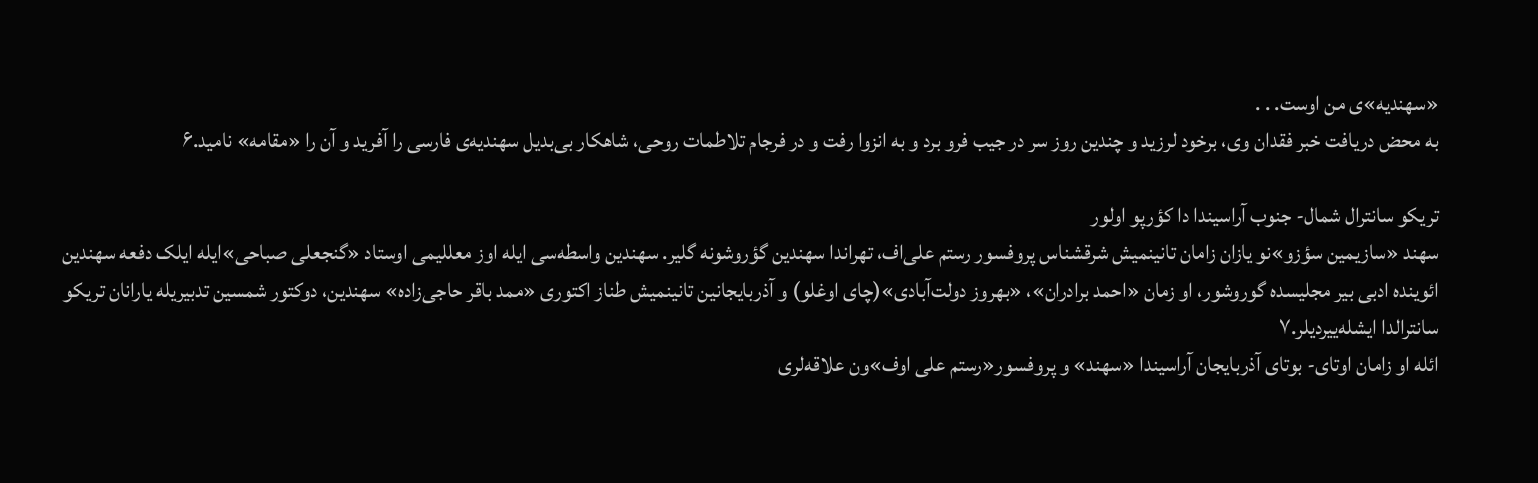«سهندیه‌»ی من اوست. . .
به محض دریافت خبر فقدا‌ن وی، برخود لرزید و چندین روز سر در جیب فرو برد و به انزوا رفت و در فرجام تلاطمات روحی، شاهکار بی‌بدیل سهندیه‌ی فارسی را آفرید و آن را «مقامه» نامید.۶

تریکو سانترال شمال- جنوب آراسیندا دا کؤرپو اولور
سهند «سازیمین سؤزو»نو یازان زامان تانینمیش شرقشناس پروفسور رستم علی‌اف، تهراندا سهندین گؤروشونه گلیر. سهندین واسطه‌سی ایله اوز معللیمی اوستاد «گنجعلی صباحی»ایله ایلک دفعه سهندین ائوینده ادبی بیر مجلیسده گوروشور، او زمان «احمد برادران»، «بهروز دولت‌آبادی»(چای اوغلو) و آذربایجانین تانینمیش طناز اکتوری «ممد باقر حاجی‌زاده» سهندین، دوکتور شمسین تدبیریله یارانان تریکو سانترالدا ایشله‌ییردیلر.۷
ائله او زامان اوتای- بوتای آذربایجان آراسیندا «سهند» و پروفسور«رستم علی اوف»ون علاقه‌لری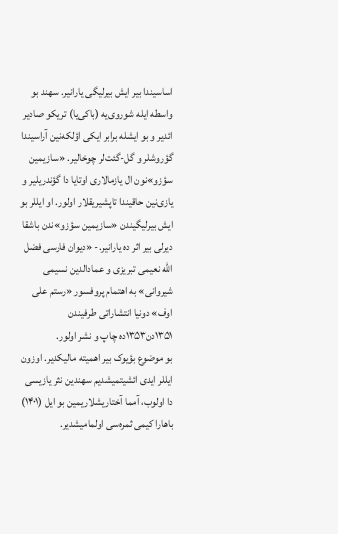اساسیندا بیر ایش بیرلیگی یارانیر. سهند بو واسطه ایله شوروی‌یه (باکی‌یا) تریکو صادیر ائدیر و بو ایشله برابر ایکی اؤلکه‌نین آراسیندا گؤروشلر و گل-گئت‌لر چوخالیر. «سازیمین سؤزو»نون ال یازمالاری اوتایا دا گؤندریلیر و یازی‌نین حاقیندا تاپشیریقلار اولور. او ایللر بو ایش بیرلیگیندن «سازیمین سؤزو»ندن باشقا دیرلی بیر اثر ده یارانیر.- «دیوان فارسی فضل الله نعیمی تبریزی و عمادالدین نسیمی شیروانی» به اهتمام پروفسور «رستم علی اوف» دونیا انتشاراتی طرفیندن ۱۳۵۱دن۱۳۵۳ده چاپ و نشر اولور.
بو موضوع بؤیوک بیر اهمیته مالیکدیر. اوزون ایللر ایدی ائشیتمیشدیم سهندین نثر یازیسی دا اولوب، آمما آختاریشلاریمین بو ایل (۱۴۰۱) باهارا کیمی ثمره‌سی اولمامیشدیر.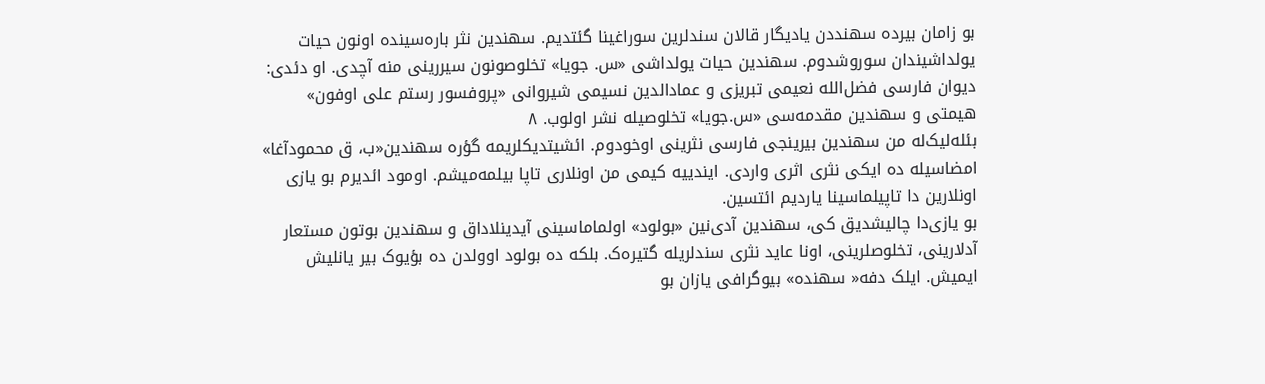بو زامان بیرده سهنددن یادیگار قالان سندلرین سوراغینا گئتدیم. سهندین نثر باره‌سینده اونون حیات یولداشیندان سوروشدوم. سهندین حیات یولداشی «س. جویا» تخلوصونون سیررینی منه آچدی. او دئدی: دیوان فارسی فضل‌الله نعیمی تبریزی و عمادالدین نسیمی شیروانی «پروفسور رستم علی اوفون» هیمتی و سهندین مقدمه‌سی «س.جویا» تخلوصیله نشر اولوب. ۸
بئله‌لیک‌له من سهندین بیرینجی فارسی نثرینی اوخودوم. ائشیتدیکلریمه گؤره سهندین«ب، ق محمودآغا» امضاسیله ده ایکی نثری اثری واردی. ایندییه کیمی من اونلاری تاپا بیلمه‌میشم. اومود ائدیرم بو یازی اونلارین دا تاپیلماسینا یاردیم ائتسین.
بو یازی‌دا چالیشدیق کی، سهندین آدی‌نین «بولود» اولماماسینی آیدینلاداق و سهندین بوتون مستعار آدلارینی، تخلوصلرینی، اونا عاید نثری سندلریله گتیره‌ک. بلکه ده بولود اوولدن ده بؤیوک بیر یانلیش ایمیش. ایلک دفه« سهنده» بیوگرافی یازان بو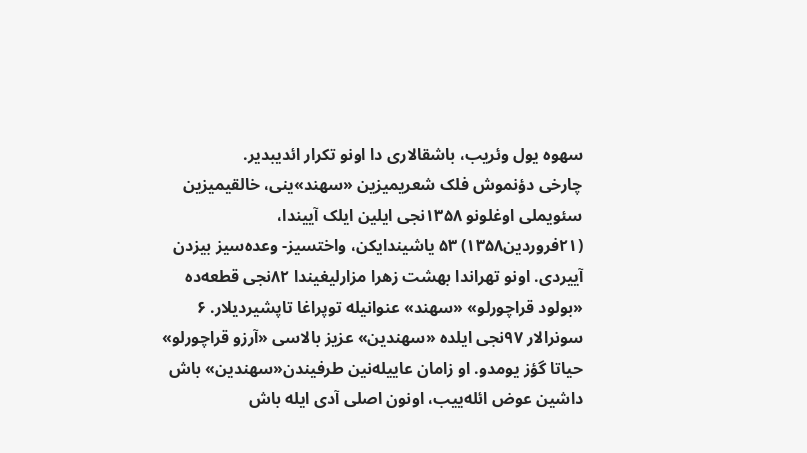سهوه یول وئریب، باشقالاری دا اونو تکرار ائدیبدیر.
چارخی دؤنموش فلک شعریمیزین «سهند»ینی، خالقیمیزین سئویملی اوغلونو ۱۳۵۸نجی ایلین ایلک آییندا، (۲۱فروردین۱۳۵۸) ۵۳ یاشیندایکن، واختسیز- وعده‌سیز بیزدن آییردی. اونو تهراندا بهشت زهرا مزارلیغیندا ۸۲نجی قطعه‌ده «بولود قراچورلو» «سهند» عنوانیله توپراغا تاپشیردیلار. ۶
سونرالار ۹۷نجی ایلده «سهندین» عزیز بالاسی «آرزو قراچورلو» حیاتا گؤز یومدو. او زامان عاییله‌نین طرفیندن«سهندین» باش داشین عوض ائله‌ییب، اونون اصلی آدی ایله باش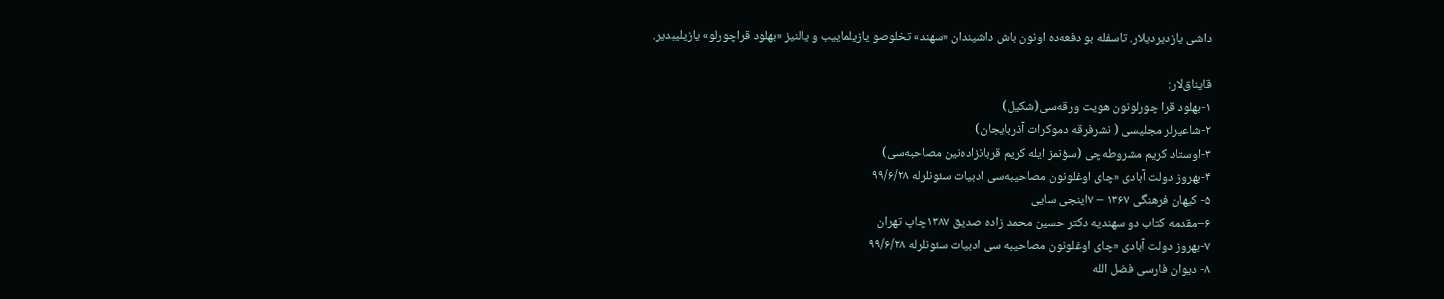داشی یازدیردیلار. تاسفله بو دفعه‌ده اونون باش داشیندان «سهند» تخلوصو یازیلماییب و یالنیز «بهلود قراچورلو» یازیلیبدیر.

قایناق‌لار:
۱-بهلود قرا چورلونون هویت ورقه‌سی(شکیل)
۲-شاعیرلر مجلیسی ( نشرفرقه دموکرات آذربایجان)
۳-اوستاد کریم مشروطه‌چی (سؤنمز ایله کریم قربانزاده‌نین مصاحبه‌سی)
۴-بهروز دولت آبادی «چای اوغلونون مصاحیبه‌سی ادبیات سئونلرله ۹۹/۶/۲۸
۵- کیهان فرهنگی ۱۳۶۷ – ۷اینجی سایی
۶–مقدمه کتاب دو سهندیه دکتر حسین محمد زاده صدیق ۱۳۸۷چاپ تهران
۷-بهروز دولت آبادی «چای اوغلونون مصاحیبه سی ادبیات سئونلرله ۹۹/۶/۲۸
۸- دیوان فارسی فضل الله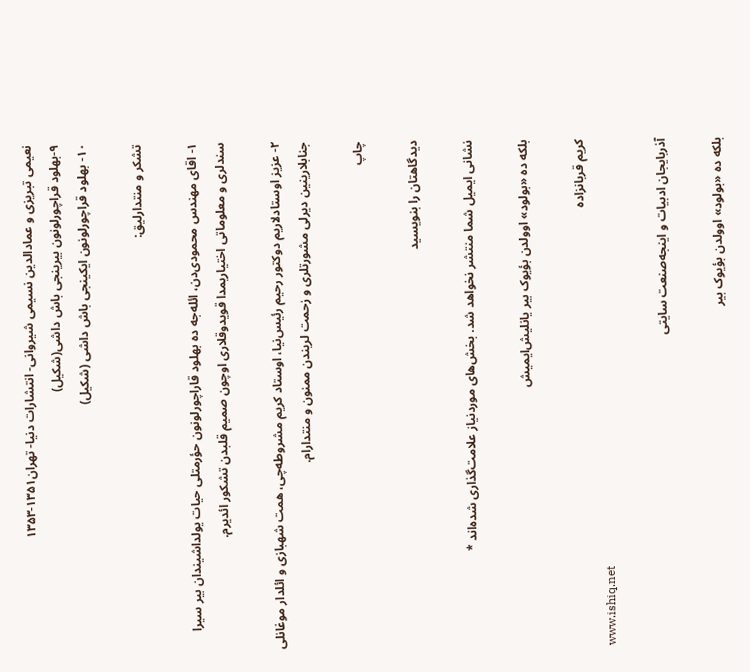نعیمی تبریزی و عمادالدین نسیمی شیروانی- انتشارات دنیا- تهران۱۳۵۱-۱۳۵۳
۹-بهلود قراچورلونون بیرینجی باش داشی(شکیل)
۱۰- بهلود قراچورلونون ایکینجی باش داشی (شکیل)

تشکر و منتدارلیق:

۱- اقای مهندس محمودی‌دن، ائله‌جه ده بهلود قاراچورلونون حؤرمتلی حیات یولداشیندان بیر سیرا سندلری و معلوماتی اختیاریمدا قویدوقلاری اوچون صمیم قلبدن تشکور ائدیرم.

۲- عزیز اوستادلاریم دوکتور رحیم رئیس‌نیا، اوستاد کریم مشروطه‌چی، همت شهبازی و ائلدار موغانلی جنابلارینین دیرلی مشورتلری و زحمت لریندن ممنون و منتدارام.

چاپ

دیدگاهتان را بنویسید

نشانی ایمیل شما منتشر نخواهد شد. بخش‌های موردنیاز علامت‌گذاری شده‌اند *

بلکه ده «بولود» اوولدن بؤیوک بیر یانلیش‌ایمیش

کریم قربانزاده
www.ishiq.net

آذربایجان ادبیات و اینجه‌صنعت سایتی

بلکه ده «بولود» اوولدن بؤیوک بیر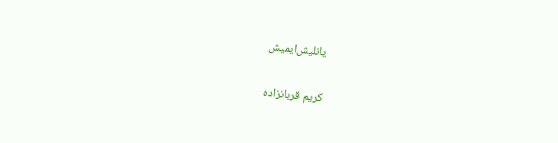یانلیش‌ایمیش

کریم قربانزاده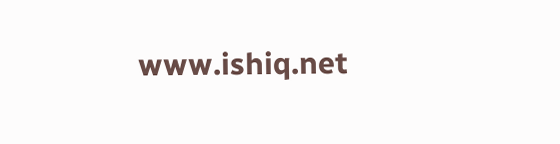www.ishiq.net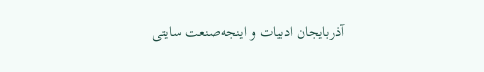آذربایجان ادبیات و اینجه‌صنعت سایتی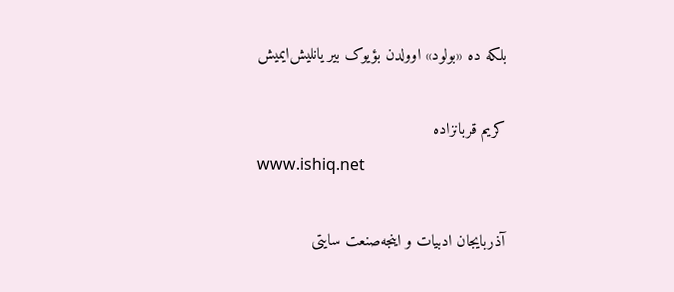بلکه ده «بولود» اوولدن بؤیوک بیر یانلیش‌ایمیش

کریم قربانزاده
www.ishiq.net

آذربایجان ادبیات و اینجه‌صنعت سایتی